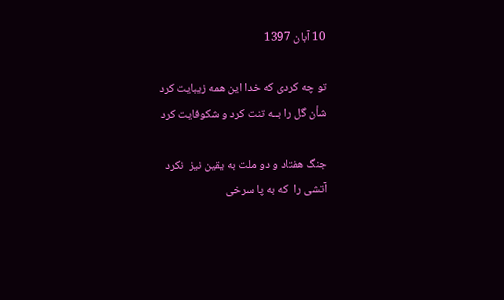10 آبان 1397

تو چه کردی که خدا این همه زیبایت کرد
شأن گل را بــه تنت کرد و شکوفایت کرد

جنگ هفتاد و دو ملت به یقین نیز  نکرد
آتشی را  که به پا سرخی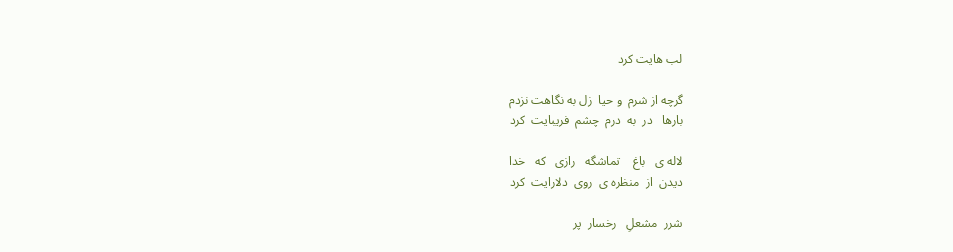لب هایت کرد

گرچه از شرم  و حیا  زل به نگاهت نزدم
بارها   در‌  به  درم  چشم  فریبایت  کرد

لاله ی   باغ    تماشگه   رازی   که   خدا
دیدن  از  منظره ی  روی  دلارایت  کرد

شرر  مشعلِ   رخسار  پر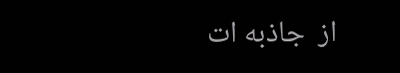از  جاذبه ات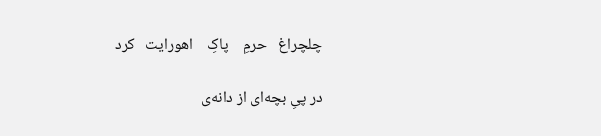چلچراغ   حرمِ    پاکِ    اهورایت   کرد

در پیِ بچه‌ای‌ از دانه‌ی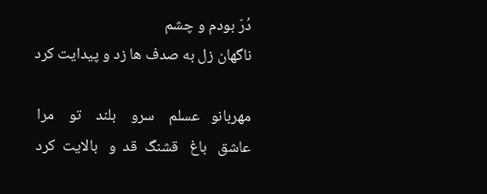دُرّ بودم و چشم
ناگهان زل به صدف ها زد و پیدایت کرد

مهربانو   عسلم    سرو    بلند    تو    مرا
عاشق   باغ   قشنگ  قد  و   بالایت  کرد